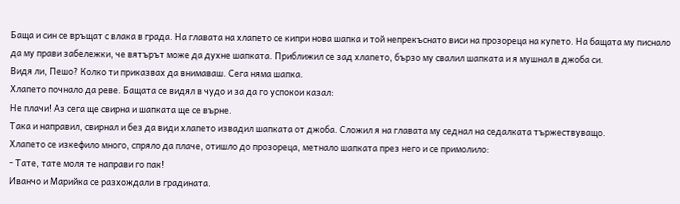Баща и син се връщат с влака в града. На главата на хлапето се кипри нова шапка и той непрекъснато виси на прозореца на купето. На бащата му писнало да му прави забележки, че вятърът може да духне шапката. Приближил се зад хлапето, бързо му свалил шапката и я мушнал в джоба си.
Видя ли, Пешо? Колко ти приказвах да внимаваш. Сега няма шапка.
Хлапето почнало да реве. Бащата се видял в чудо и за да го успокои казал:
Не плачи! Аз сега ще свирна и шапката ще се върне.
Така и направил, свирнал и без да види хлапето извадил шапката от джоба. Сложил я на главата му седнал на седалката тържествуващо.
Хлапето се изкефило много, спряло да плаче, отишло до прозореца, метнало шапката през него и се примолило:
- Тате, тате моля те направи го пак!
Иванчо и Марийка се разхождали в градината.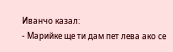Иванчо казал:
- Марийке ще ти дам пет лева ако се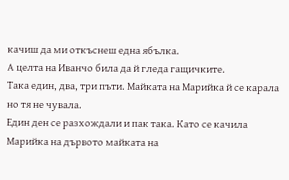качиш да ми откъснеш една ябълка.
А целта на Иванчо била да й гледа гащичките.
Така един, два, три пъти. Майката на Марийка й се карала но тя не чувала.
Един ден се разхождали и пак така. Като се качила Марийка на дървото майката на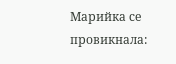Марийка се провикнала: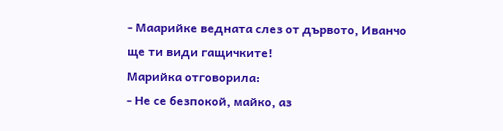- Маарийке ведната слез от дървото, Иванчо ще ти види гащичките!
Марийка отговорила:
- Не се безпокой, майко, аз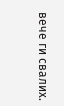вече ги свалих.